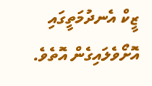ޒީކް އެނދުމަތީގައި އޮށޯވެލައިގެން އޮތެވެ.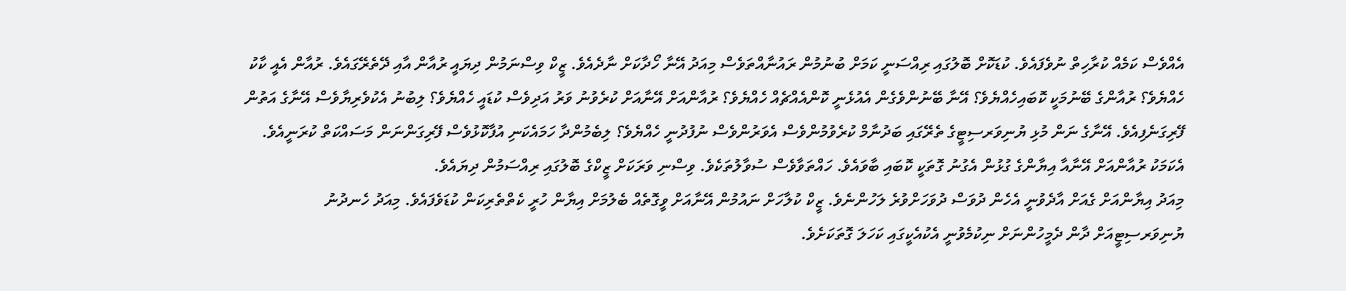އެއްވެސް ކަމެއް ކުރާހިތް ނުވެފައެވެ. ކުޑަކޮށް ބޮލުގައި ރިއްސަނީ ކަމަށް ބުނުމުން ރައުނާއްތަވެސް މިއަދު އޭނާ ހޯދާކަށް ނާދެއެވެ. ޒީކް ވިސްނަމުން ދިޔައީ ރުއާން އާއި ދޭތެރޭގައެވެ. ރުއާން އެއީ ކާކު ހެއްޔެވެ؟ ރުއާންގެ ބޭނުމަކީ ކޮބައިހެއްޔެވެ؟ އޭނާ ބޭނުންވެގެން އެއުޅެނީ ކޮންއެއްޗެއް ހެއްޔެވެ؟ ރުއާންއަށް އޭނާއަށް ކުރެވުނު ވަރު އަދިވެސް ކުޑައީ ހެއްޔެވެ؟ ލިބުނު އެކުވެރިޔާވެސް އޭނާގެ އަތުން ފޭރިގަނެފިއެވެ. އޭނާގެ ނަން މުޅި ޔުނިވަރސިޓީގެ ތެރޭގައި ބަދުނާމް ކުރެވުމުންވެސް އެވަރުންވެސް ނުފުދުނީ ހެއްޔެވެ؟ ލިބެމުންދާ ހަމައެކަނި އުފާކޮޅުވެސް ފޭރިގަންނަން މަސައްކަތް ކުރަނީއެވެ. އެކަމަކު ރުއާންއަށް އޭނާއާ އިޔާންގެ ގުޅުން އެގުނު ގޮތަކީ ކޮބައި ބާވައެވެ. ހައްތަވާވެސް ސުވާލުތަކެވެ. ވިސްނި ވަރަކަށް ޒީކްގެ ބޮލުގައި ރިއްސަމުން ދިޔައެވެ.
މިއަދު އިޔާންއަށް ގެއަށް އާދެވުނީ އެހެން ދުވަސް ދުވަހަށްވުރެ ލަހުންނެވެ. ޒީކް ކުލާހަށް ނައުމުން އޭނާއަށް ވީގޮތެއް ބެލުމަށް އިޔާން ހުރީ ކެތްތެރިކަން ކުޑަވެފައެވެ. މިއަދު ހެނދުނު ޔުނިވަރސިޓީއަށް ދާން ދެމީހުންނަށް ނިކުމެވުނީ އެކުއެކީގައި ކަހަލަ ގޮތަކަށެވެ.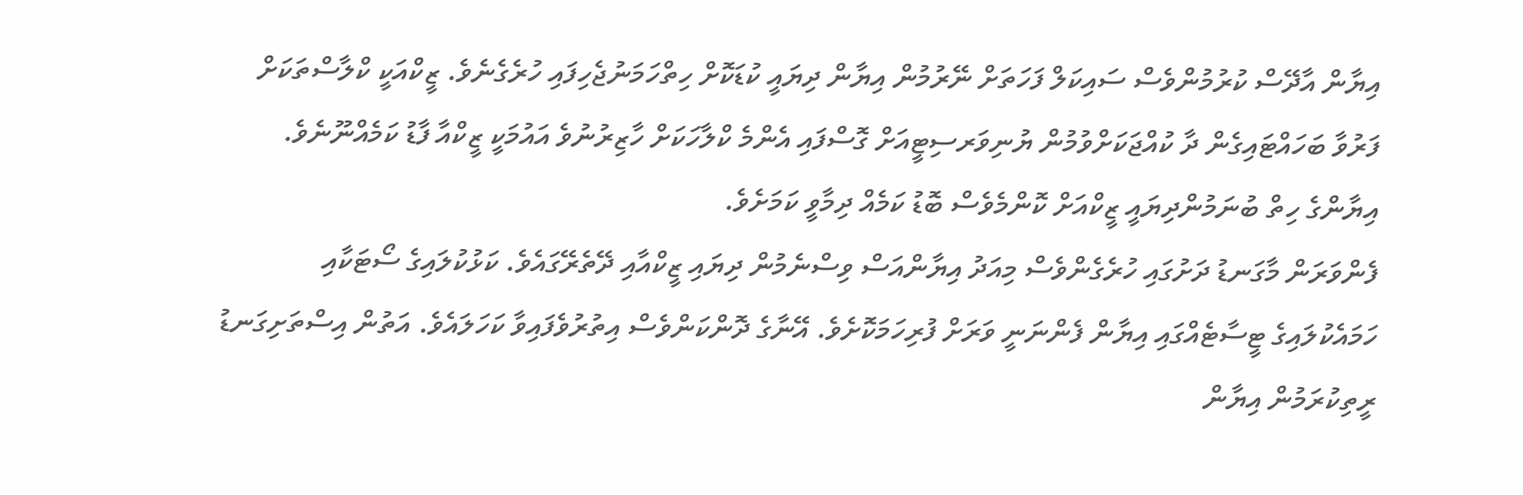އިޔާން އާދޭސް ކުރުމުންވެސް ސައިކަލް ފަހަތަށް ނޭރުމުން އިޔާން ދިޔައީ ކުޑަކޮށް ހިތްހަމަނުޖެހިފައި ހުރެގެނެވެ. ޒީކްއަކީ ކްލާސްތަކަށް ފަރުވާ ބަހައްޓައިގެން ދާ ކުއްޖަކަށްވުމުން ޔުނިވަރސިޓީއަށް ގޮސްފައި އެންމެ ކްލާހަކަށް ހާޒިރުނުވެ އައުމަކީ ޒީކްއާ ފާޑު ކަމެއްނޫނެވެ. އިޔާންގެ ހިތް ބުނަމުންދިޔައީ ޒީކްއަށް ކޮންމެވެސް ބޮޑު ކަމެއް ދިމާވީ ކަމަށެވެ.
ފެންވަރަން މާގަނޑު ދަށުގައި ހުރެގެންވެސް މިއަދު އިޔާންއަސް ވިސްނެމުން ދިޔައި ޒީކްއާއި ދޭތެރޭގައެވެ. ކަޅުކުލައިގެ ސޯޓަކާއި ހަމައެކުލައިގެ ޓީސާޓެއްގައި އިޔާން ފެންނަނީ ވަރަށް ފުރިހަމަކޮށެވެ. އޭނާގެ ދޮންކަންވެސް އިތުރުވެފައިވާ ކަހަލައެވެ. އަތުން އިސްތަށިގަނޑު ރީތިކުރަމުން އިޔާން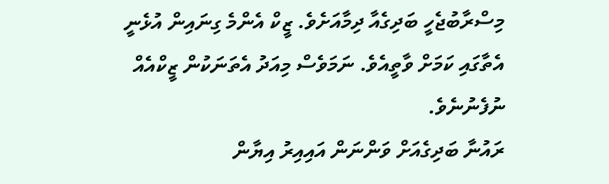މިސްރާބުޖެހީ ބަދިގެއާ ދިމާއަށެވެ. ޒީކް އެންމެ ގިނައިން އުޅެނީ އެތާގައި ކަމަށް ވާތީއެވެ. ނަމަވެސް މިއަދު އެތަނަކުން ޒީކްއެއް ނުފެނުނެވެ.
ރައުނާ ބަދިގެއަށް ވަންނަން އައިއިރު އިޔާން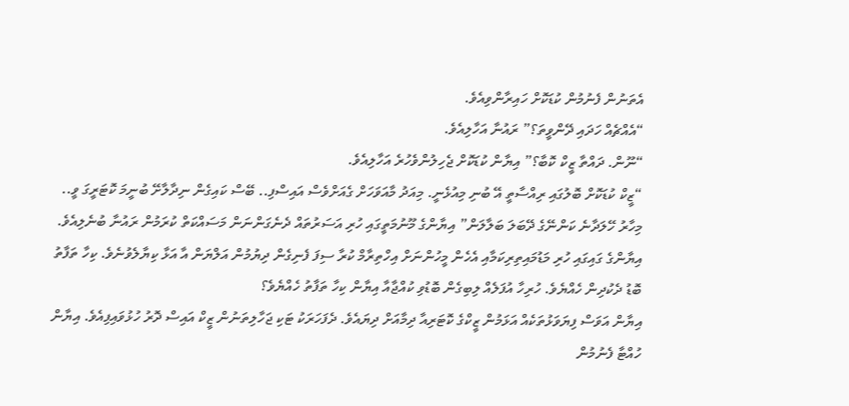އެތަނުން ފެނުމުން ކުޑަކޮށް ހައިރާންވިއެވެ.
“އެއްޗެއް ހަދައި ދޭންވީތަ؟” ރައުނާ އަހާލިއެވެ.
“ނޫން. ދައްތާ ޒީކް ކޮބާ؟” އިޔާން ކުޑަކޮށް ޖެހިލުންވެހުރެ އަހާލިއެވެ.
“ޒީކް ކުޑަކޮށް ބޮލުގައި ރިއްސާތީ އޭ ބުނި މިއުޅެނީ. މިއަދު މާއަވަހަށް ގެއަށްވެސް އައިސްފި.. ބޭސް ކައިގެން ނިދާލާށޭ ބުނީމަ ކޮޓަރީގަ ވީ.. މިހާރު ހޭލަދާނެ ކަންނޭގެ ދޭބަލަ ބަލާލަން” އިޔާންގެ މޫނުމަތީގައި ހުރި އަސަރުތައް ދެނެގަންނަން މަސައްކަތް ކުރަމުން ރައުނާ ބުނެލިއެވެ. އިޔާންގެ ގައިގައި ހުރި މަޑުމައިތިރިކަމާއި އެހެން މީހުންނަށް އިހްތިރާމް ކުރާ ސިފަ ފެނިގެން ދިޔުމުން އަލްޔަން އާ އަޅާ ކިޔާލެވުނެވެ. ކިހާ ތަފާތު ބޮޑު ދެކުދިން ހެއްޔެވެ. ހުރިހާ އުފަލެއް ލިބިގެން ބޮޑުވި ކުއްޖާއާ އިޔާން ކިހާ ތަފާތު ހެއްޔެވެ؟
އިޔާން އަވަސް ފިޔަވަޅުތަކެއް އަޅަމުން ޒީކްގެ ކޮޓަރިއާ ދިމާއަށް ދިޔައެވެ. ދެފަހަރަކު ޓަކި ޖަހާލިތަނުން ޒީކް އައިސް ދޮރު ހުޅުވައިފިއެވެ. އިޔާން ހުއްޓާ ފެނުމުން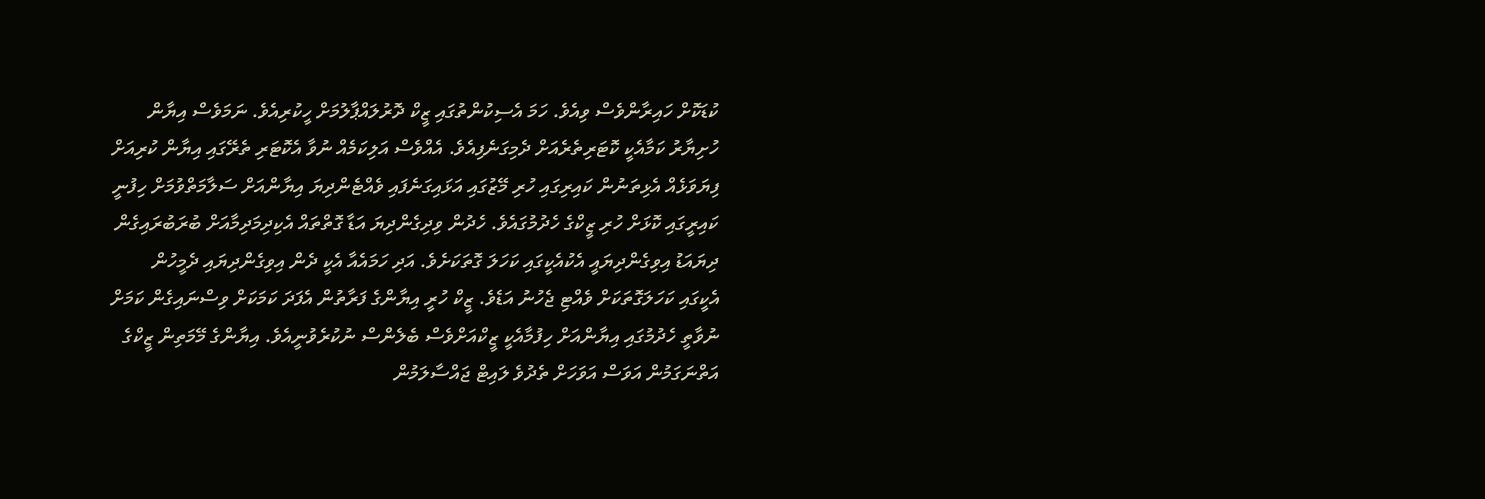ކުޑަކޮށް ހައިރާންވެސް ވިއެވެ. ހަމަ އެސިކުންތުގައި ޒީކް ދޮރުލައްޕާލުމަށް ހީކުރިއެވެ. ނަމަވެސް އިޔާން ހުށިޔާރު ކަމާއެކީ ކޮޓަރިތެރެއަށް ދެމިގަނެފިއެވެ. އެއްވެސް އަލިކަމެއް ނުވާ އެކޮޓަރި ތެރޭގައި އިޔާން ކުރިއަށް ފިޔަވަޅެއް އެޅިތަނުން ކައިރިގައި ހުރި މޭޒުގައި އަޅައިގަނެފައި ވެއްޓެންދިޔަ އިޔާންއަށް ސަލާމަތްވުމަށް ހިފުނީ ކައިރީގައި ކޮޅަށް ހުރި ޒީކްގެ ހެދުމުގައެވެ. ހެދުން ވިދިގެންދިޔަ އަޑާ ގޮތްތައް އެކިދިމަދިމާއަށް ބުރަބުރައިގެން ދިޔައަޑު އިވިގެންދިޔައީ އެކުއެކީގައި ކަހަލަ ގޮތަކަށެވެ. އަދި ހަމައެއާ އެކީ ދެން އިވިގެންދިޔައި ދެމީހުން އެކީގައި ކަހަލަގޮތަކަށް ވެއްޓި ޖެހުނު އަޑެވެ. ޒީކް ހުރީ އިޔާންގެ ފަރާތުން އެފަދަ ކަމަކަށް ވިސްނައިގެން ކަމަށް ނުވާތީ ހެދުމުގައި އިޔާންއަށް ހިފުމާއެކީ ޒީކްއަށްވެސް ބެލެންސް ނުކުރެވުނީއެވެ. އިޔާންގެ މޭމަތިން ޒީކްގެ އަތްނަގަމުން އަވަސް އަވަހަށް ތެދުވެ ލައިޓް ޖައްސާލަމުން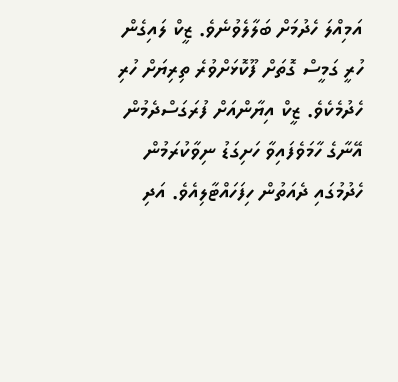އަމިއްލަ ހެދުމަށް ބަލާލެވުނެވެ. ޒީކް ލައިގެން ހުރީ ގަމީސް ގޮތަށް ފޫކޮޅަށްވުރެ ތިރިޔަށް ހުރި ހެދުމެކެވެ. ޒީކް އިޔާންއަށް ފުރަގަސްދެމުން އޭނާގެ ހާމަވެފައިވާ ހަށިގަޑު ނިވާކުރަމުން ހެދުމުގައި ދެއަތުން ހިފަހައްޓާލިއެވެ. އަދި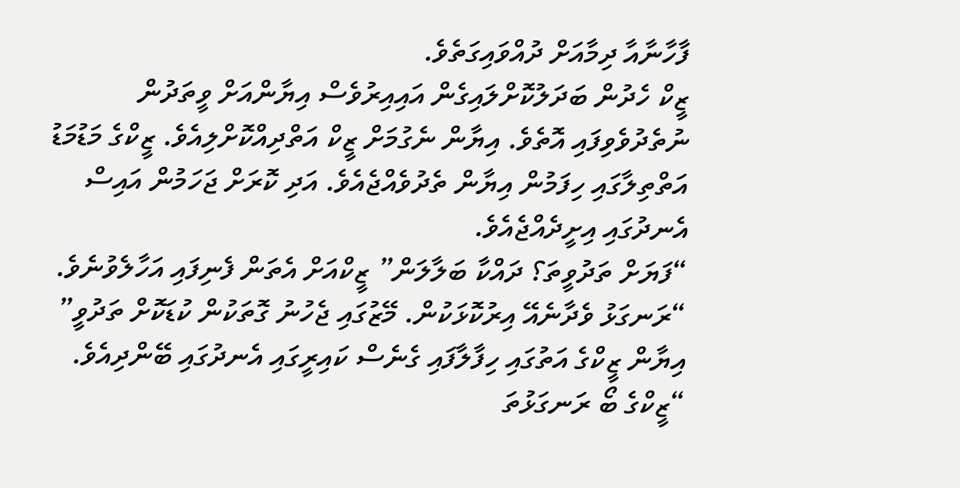ފާހާނާއާ ދިމާއަށް ދުއްވައިގަތެވެ.
ޒީކް ހެދުން ބަދަލުކޮށްލައިގެން އައިއިރުވެސް އިޔާންއަށް ވީތަދުން ނުތެދުވެވިފައި އޮތެވެ. އިޔާން ނެގުމަށް ޒީކް އަތްދިއްކޮށްލިއެވެ. ޒީކްގެ މަޑުމަޑު އަތްތިލާގައި ހިފަމުން އިޔާން ތެދުވެއްޖެއެވެ. އަދި ކޮރަށް ޖަހަމުން އައިސް އެނދުގައި އިށީދެއްޖެއެވެ.
“ފަޔަށް ތަދުވީތަ؟ ދައްކާ ބަލާލަން” ޒީކްއަށް އެތަން ފެނިފައި އަހާލެވުނެވެ.
“ރަނގަޅު ވެދާނެއޭ އިރުކޮޅަކުން. މޭޒުގައި ޖެހުނު ގޮތަކުން ކުޑަކޮށް ތަދުވީ” އިޔާން ޒީކްގެ އަތުގައި ހިފާލާފައި ގެނެސް ކައިރީގައި އެނދުގައި ބޭންދިއެވެ.
“ޒީކްގެ ބޯ ރަނގަޅުތަ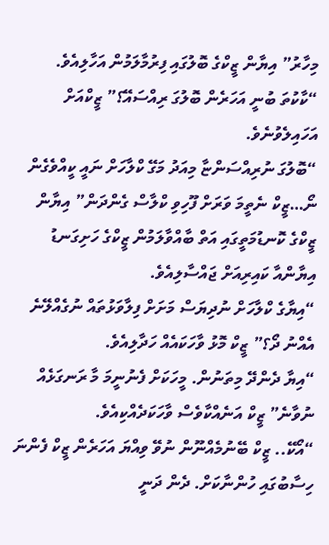މިހާރު” އިޔާން ޒީކްގެ ބޮލުގައި ފިރުމާލަމުން އަހާލިއެވެ.
“ކާކުތަ ބުނީ އަހަރެން ބޮލުގަ ރިއްސައޭ؟” ޒީކްއަށް އަހައިލެވުނެވެ.
“ބޮލުގަ ނުރިއްސަންޏާ މިއަދު މަގޭ ކްލާހަށް ނައީ ކީއްވެގެން ނޯ…ޒީކް ނެތީމަ ވަރަށް ފޫހިވި ކްލާސް ގެންދަން” އިޔާން ޒީކްގެ ކޮނޑުމަތީގައި އަތް ބާއްވާލަމުން ޒީކްގެ ހަށިގަނޑު އިޔާންއާ ކައިރިއަށް ޖައްސާލިއެވެ.
“އިޔާގެ ކްލާހަށް ނުދިޔަސް މަށަށް ފިލާވަޅުތައް ނުގެއްލޭނެ އެއްނު ދޯ؟” ޒީކް މޮޅު ވާހަކައެއް ހަދާލިއެވެ.
“އިޔާ ދެންދޭ މިތަނުން. މީހަކަށް ފެނުނީމަ މާ ރަނގަޅެއް ނުވާނެ” ޒީކް އަނެއްކާވެސް ވާހަކަދެއްކިއެވެ.
“އޯކޭ.. ޒީކް ބޭނުމެއްނޫން ނުވޭ ވިއްޔަ އަހަރެން ޒީކް ފެންނަ ހިސާބުގައި ހުންނާކަށް. ދެން ދަނީ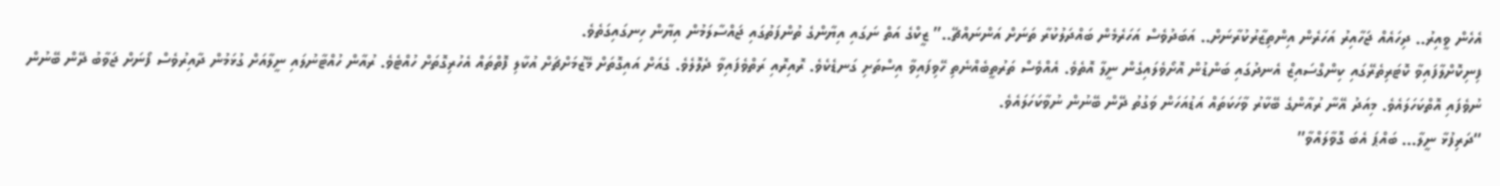އެހެން ވީއިރު.. ދިހައެއް ޖަހާއިރު އަހަރެން އިންތިޒާރުކުރާނަށް.. އަބަދުވެސް އަހަރެމެން ބައްދަލުކުރާ ތަނަށް އަންނައްޗޭ..” ޒީކްގެ އަތް ނަގައި އިޔާންގެ ތުންފަތުގައި ޖައްސާލަމުން އިޔާން ހިނގައިގަތެވެ.
ފިނިކޮށްލާފައިވާ ކޮޓަރިތެރޭގައި ކިންގްސައިޒް އެނދުގައި ބަންޑުން އޮށޯވެލައިގެން ނީލާ އޮތެވެ. އެއްވެސް ތަރުތީބެއްނެތި ހޭވިފައިވާ އިސްތަށި ގަނޑެކެވެ. ރޮއިރޮއި ރަތްވެފައިވާ ދެލޮލެވެ. ގެއަށް އައިގޮތަށް މޭޒުމަށްޗަށް އުކާލި ފޮތްތައް އެހުރިގޮތަށް ހުއްޓެވެ. ރުއާން ހުއްޓާނުލައި ނީލާއަށް ގުޅަމުން ދާއިރުވެސް ފޯނަށް ޖަވާބު ދޭން ބޭނުން ނުވެފައި އޮތްކަހަލައެވެ. މިއަދު އޭނާ ރުއާންގެ ބޭކާރު ވާހަކަތައް އަޑުއަހަން ވަގުތު ދޭން ބޭނުން ނުވާކަހަލައެވެ.
“ދަރިފުޅާ ނީލާ… ބައްޕަ އެބަ ގޮވާލައްވާ”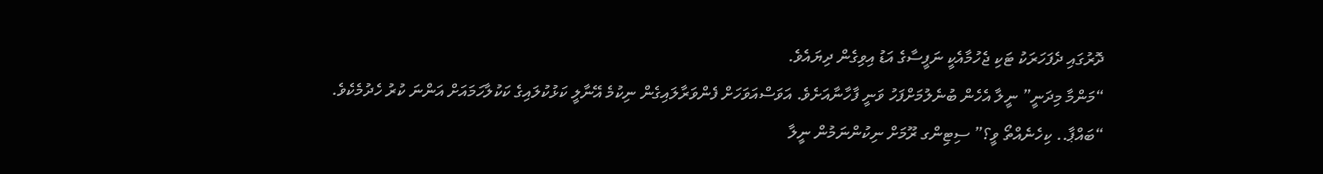ދޮރުގައި ދެފަހަރަކު ޓަކި ޖެހުމާއެކީ ނަފީސާގެ އަޑު އިވިގެން ދިޔައެވެ.
“މަންމާ މިދަނީ” ނީލާ އެހެން ބުނެލުމަށްފަހު ވަނީ ފާހާނާއަށެވެ. އަވަސްއަވަހަށް ފެންވަރާލައިގެން ނިކުމެ އޭނާލީ ކަޅުކުލައިގެ ކަކުލާހަމައަށް އަންނަ ކުރު ހެދުމެކެވެ.
“ބައްޕާ.. ކިހެނެއްތޯ ވީ؟” ސިޓިންގ ރޫމަށް ނިކުންނަމުން ނީލާ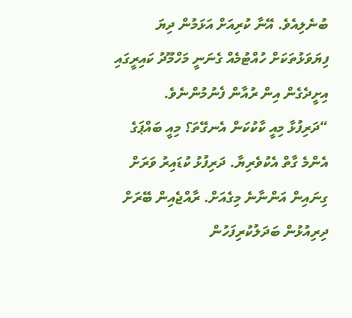ބުނެލިއެވެ. އޭނާ ކުރިއަށް އަޅަމުން ދިޔަ ފިޔަވަޅުތަކަށް ހުއްޓުމެއް ގެނަނީ މަހްމޫދު ކައިރީގައި އިށީދެގެން އިން ރުއާން ފެނުމުންނެވެ.
“ދަރިފުޅާ މިއީ ކާކުކަން އެނގޭތަ؟ މިއީ ބައްޕަގެ އެންމެ ގާތް އެކުވެރިޔާ. ދަރިފުޅު ކުޑައިރު ވަރަށް ގިނައިން އަންނާނެ މިގެއަށް. ރާއްޖެއިން ބޭރަށް ދިރިއުޅުން ބަދަލުކުރިފަހުން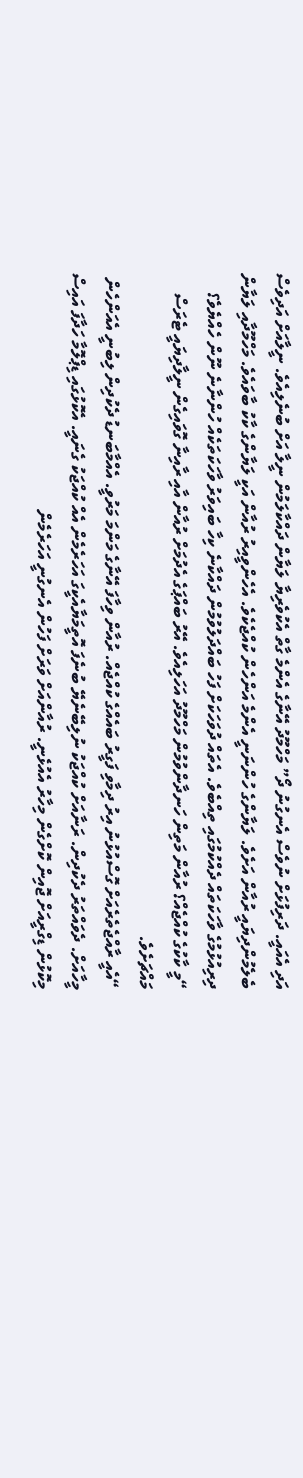އަދި އެއައީ. ދަރިފުޅަށް ނުވެސް އެނގުނު ދޯ” މަހްމޫދު އޭނާގެ އެންމެ ގާތް އެކުވެރިޔާ ލަޔާން ދައްކާލަމުން ނީލާ އަށް ބުނެލިއެވެ. ނީލާއަށް އަދިވެސް ބެލެމުންދިޔައީ ރުއާން އަށެވެ. ލަޔާންގެ ހުންނަނީ އެންމެ އަންހެން ކުއްޖެކެވެ. އެހެންވީއިރު ރުއާން އަކީ ލަޔާންގެ ކާކު ބާވައެވެ. މަހްމޫދާއި ލަޔާން ދިރިއުޅުމުގެ ވާހަކަތައް ދެއްކުމުގައި ތިއްބެވެ. އެތައް ދުވަހަކަށް ފަހު ބައްދަލުވުމުން ދައްކާނެ ކިހާ ބައިވަރު ވާހަކަތަކެއް ހުންނާނެ ނޫން ހެއްޔެވެ؟
“މީ ކާކުގެ ކުއްޖެއް؟ ރުއާން މަތިން ހަނދާންވުމުން މަހްމޫދު އަހަލިއެވެ. އޭރު ބައްޕަގެ އެދުމަށް ރުއާން އާއި ރާއިނާ ގޮވައިގެން ނީލާދިޔައީ ޓެރަސް މައްޗަށެވެ.
“އެއީ ރާއްޖެތެރެއަށް ގޮސްއުޅުނު އިރު ދިމާވި ފަގީރު ބައެއްގެ ކުއްޖެއް. ރުއާން ވިހާފަ އޭނާގެ މަންމަ މަރުވީ. އެއްމާބަނޑު ދެކުދިން ލިބުނީ އެއަންހެން މީހާއަށް. ދެވައްތަރު ދެކުދިން. ރަނާއަށް ކުއްޖަކު ނުލިބޭނެޔޭ ބުނެފަ އޮތީމަޔާއެކީގަ އަހަރެމެން އެއް ކުއްޖަކު ގެނައީ. އެކޮޅުގައި ޑިޕްލޮމާ ހަދާފަ އައިސް މިކޮޅުން ޑިގްރީއަށް ޖޮއިން ކޮށްގެން މިހާރު އެއުޅެނީ. ރުއާންއަށް ވަރަށް ފަހުން އެނގުނީ އަހަރެމެން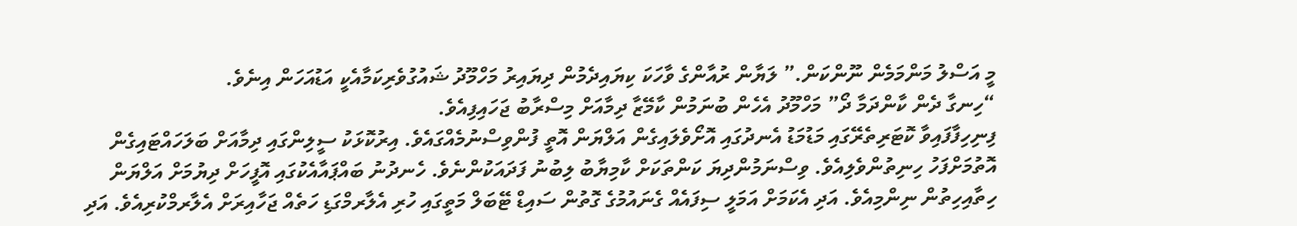މީ އަސްލު މަންމަމެން ނޫންކަން.” ލަޔާން ރުއާންގެ ވާހަކަ ކިޔައިދެމުން ދިޔައިރު މަހްމޫދު ޝައުގުވެރިކަމާއެކީ އަޑުއަހަން އިނެވެ.
“ހިނގާ ދެން ކާންދަމާ ދޯ” މަހްމޫދު އެހެން ބުނަމުން ކާމޭޒާ ދިމާއަށް މިސްރާބު ޖަހައިފިއެވެ.
ފިނިހިފާފައިވާ ކޮޓަރިތެރޭގައި މަޑުމަޑު އެނދުގައި އޮށޯވެލައިގެން އަލްޔަން އޮތީ ފުންވިސްނުމެއްގައެވެ. އިރުކޮޅަކު ސީލިންގައި ދިމާއަށް ބަލަހައްޓައިގެން އޮތުމަށްފަހު ހިނިތުންވެލިއެވެ. ވިސްނަމުންދިޔަ ކަންތަކަށް ކާމިޔާބު ލިބުނު ފަދައަކުންނެވެ. ހެނދުނު ބައްޕައާއެކުގައި އޮފީހަށް ދިޔުމަށް އަލްޔަން ހިތާއިހިތުން ނިންމިއެވެ. އަދި އެކަމަށް އަމަލީ ސިފައެއް ގެނައުމުގެ ގޮތުން ސައިޑް ޓޭބަލް މަތީގައި ހުރި އެލާރމްގަޑި ހަތެއް ޖަހާއިރަށް އެލާރމްކުރިއެވެ. އަދި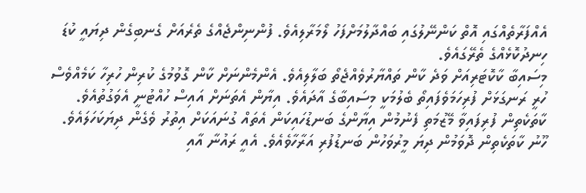އެއްފަރާތެއްގައި އޮތް ކަންނޭލުގައި ބައްދާލުމަށްފަހު ލޯމަރާލިއެވެ. ފުންނިންޖެއްގެ ތެރެއަށް ގެނބިގެން ދިޔައީ ކުޑަ ހިނދުކޮޅެއްގެ ތެރޭގައެވެ.
މިސައިބާ ކާކޮޓަރިއަށް ވަދެ ކާން ތައްޔާރުވެއްޖެތޯ ބަލާލިއެވެ. އެންމެންނަށް ކާން ގޮވުމުގެ ކުރިން ހުރިހާ ކަމެއްވެސް ހުރީ ރަނގަޅަށް ފުރިހަމަވެފައިތޯ ބެލުމަކީ މިސައިބާގެ އާދައެވެ. އިޔާން އެތަނަށް އައިސް ހުއްޓުނީ އެވަގުތުއެވެ. ކާތަކެތިން ފުރިފައިވާ މޭޒުމަތި ފެނުމުން އިޔާންގެ ބަނޑުހައިކަން އެތައް ގުނައަކަށް އިތުރު ވެގެން ދިޔަކަހަލައެވެ. ހޫނު ކާތަކެތިން ދޮވަމުން ދިޔަ މީރުވަހުން ބަނޑުފުރި އަރާހާވެއެވެ. އެއީ ރައުނާ އާއި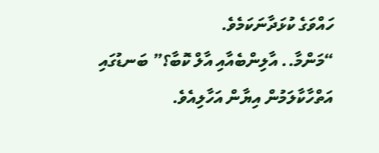ހައްވަގެ ކުޅަދާނަކަމެވެ.
“މަންމާ.. އާލިންބެއާއި އާލް ކޮބާ؟” ބަނޑުގައި އަތްހާކާލަމުން އިޔާން އަހާލިއެވެ.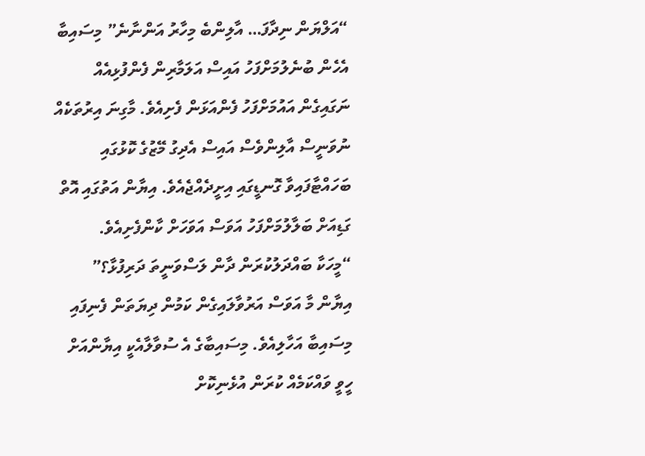“އަލްޔަން ނިދާފަ… އާލިންބެ މިހާރު އަންނާނެ” މިސައިބާ އެހެން ބުނެލުމަށްފަހު އައިސް އަލަމާރިން ފެންފުޅިއެއް ނަގައިގެން އައުމަށްފަހު ފެންއަޅަން ފެށިއެވެ. މާގިނަ އިރުތަކެއް ނުވަނީސް އާލިންވެސް އައިސް އެދިގު މޭޒުގެ ކޮޅުގައި ބަހައްޓާފައިވާ ގޮނޑީގައި އިށީދެއްޖެއެވެ. އިޔާން އަތުގައި އޮތް ގަޑިއަށް ބަލާލުމަށްފަހު އަވަސް އަވަހަށް ކާންފެށިއެވެ.
“މީހަކާ ބައްދަލުކުރަން ދާން ލަސްވަނީތަ ދަރިފުޅާ؟” އިޔާން މާ އަވަސް އަރުވާލައިގެން ކަމުން ދިޔަތަން ފެނިފައި މިސައިބާ އަހާލިއެވެ. މިސައިބާގެ އެ ސުވާލާއެކީ އިޔާންއަށް ހީވީ ވައްކަމެއް ކުރަން އުޅެނިކޮށް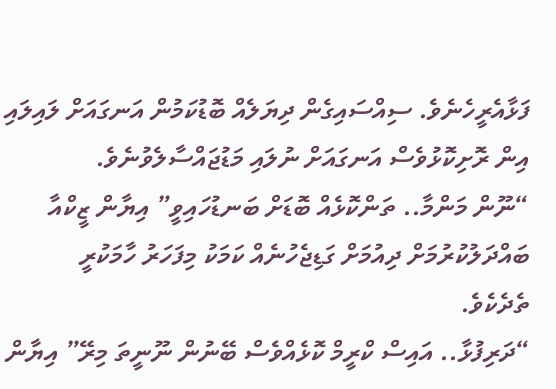ފަޅާއެރީހެނެވެ. ސިއްސައިގެން ދިޔަލެއް ބޮޑުކަމުން އަނގައަށް ލައިލައި އިން ރޮށިކޮޅުވެސް އަނގައަށް ނުލައި މަޑުޖައްސާލެވުނެވެ.
“ނޫން މަންމާ.. ތަންކޮޅެއް ބޮޑަށް ބަނޑުހައިވީ” އިޔާން ޒީކްއާ ބައްދަލުކުރުމަށް ދިއުމަށް ގަޑިޖެހުނެއް ކަމަކު މިފަހަރު ހާމަކުރީ ތެދެކެވެ.
“ދަރިފުޅާ.. އައިސް ކްރީމް ކޮޅެއްވެސް ބޭނުން ނޫނީތަ މިރޭ” އިޔާން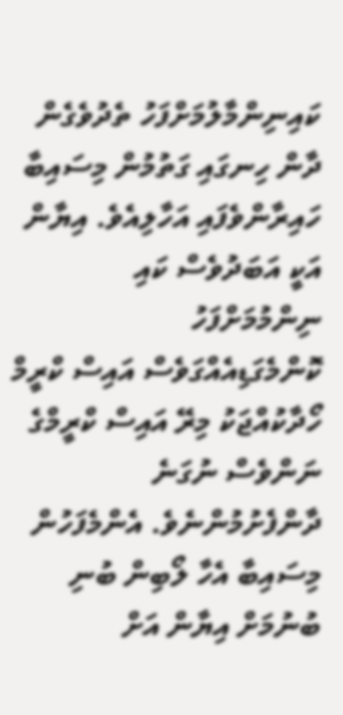ކައިނިންމާލުމަށްފަހު ތެދުވެގެން ދާން ހިނގައި ގަތުމުން މިސައިބާ ހައިރާންވެފައި އަހާލިއެވެ. އިޔާން އަކީ އަބަދުވެސް ކައި ނިންމުމަށްފަހު ކޮންމެގަޑިއެއްގަވެސް އައިސް ކްރީމް ހޯދާކުއްޖަކު މިރޭ އައިސް ކްރީމްގެ ނަންވެސް ނުގަނެ ދާންފެށުމުންނެވެ. އެންމެފަހުން މިސައިބާ އެހާ ލޯބިން ބުނި ބުނުމަށް އިޔާން އަށް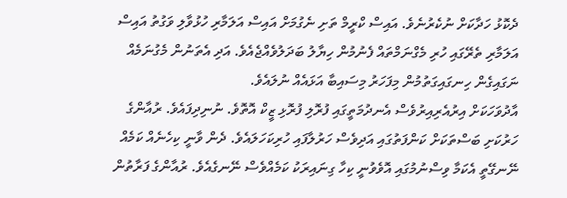ދެކޮޅު ހަދާކަށް ނުކެރުނެވެ. އައިސް ކްރީމް ތަށި ނެގުމަށް އައިސް އަލަމާރި ހުޅުވާލި ވަގުތު އައިސް އަލަމާރި ތެރޭގައި ހުރި މެގްނަމްތައް ފެނުމުން ހިޔާލު ބަދަލުވެއްޖެއެވެ. އަދި އެތަނުން މެގުނަމެއް ނަގައިގެން ހިނގައިގަތުމުން މިފަހަރު މިސައިބާ އަޅައެއް ނުލައެވެ.
އާދުވަހަކަށް އިރުއެރިއިރުވެސް އެނދުމަތީގައި ފުރޮލި ފުރޮޅި ޒީކް އޮތޮވެ. ނުނިދިފައެވެ. ރުއާންގެ ހަރުކަށި ބަސްތަކަށް ކަންފަތުގައި އަދިވެސް ހަރުލާފައި ހުރިކަހަލައެވެ. ދެން ވާނީ ކިހެނެއް ކަމެއް ނޭނގޭތީ އެކަމާ ވިސްނުމުގައި އޮވެވުނީ ކިހާ ގިނައިރަކު ކަމެއްވެސް ނޭނގެއެވެ. ރުއާންގެ ފަރާތުން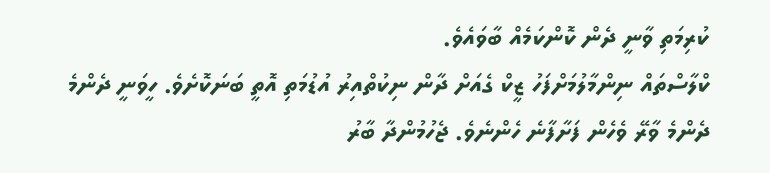ކުރިމަތި ވާނީ ދެން ކޮންކަމެއް ބާވައެވެ.
ކްލާސްތައް ނިންމާލުމަށްފަހު ޒީކް ގެއަށް ދާން ނިކުތްއިރު އުޑުމަތި އޮތީ ބަނަކޮށެވެ. ހީވަނީ ދެންމެ ދެންމެ ވާރޭ ވެހެން ފަށާފާނެ ހެންނެވެ. ޖެހުމުންދާ ބާރު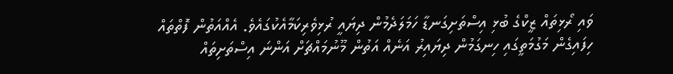ވައި ރޯޅިތައް ޒީކްގެ ބުޅި އިސްތަށިގަނޑާ ހަމަލަދެމުން ދިޔައީ ރުޅިވެރިކަމާއެކުގައެވެ. އެއްއަތުން ފޮތްތައް ހިފައިގެން މަގުމަތީގައި ހިނގަމުން ދިޔައިރު އަނެއް އަތުން މޫނުމައްޗަށް އަންނަ އިސްތަށިތައް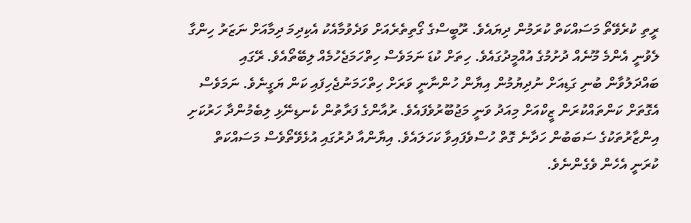ރީތި ކުރެވޭތޯ މަސައްކަތް ކުރަމުން ދިޔައެވެ. ރޫބީސްގެ ގޯތިތެރެއަށް ވަދެވުމާއެކު އެކިދިމަ ދިމާއަށް ނަޒަރު ހިންގާ ލެވުނީ އެންމެ މޫނެއް ދުށުމުގެ އުއްމީދުގައެވެ. ހިތަށް ކުޑަ ނަމަވެސް ހިތްހަމަޖެހުމެއް ލިބޭތޯއެވެ. ރޭގައި ބައްދަލުވާން ބުނި ގަޑިއަށް ނުދިޔުމުން އިޔާން ހުންނާނީ ވަރަށް ހިތްހަމަނުޖެހިފައި ކަން ޔަގީނެވެ. ނަމަވެސް އެގޮތަށް ކަންތައްކުރަން ޒީކްއަށް މިއަދު ވަނީ މަޖުބޫރުވެފައެވެ. ރުއާންގެ ފަރާތުން ކެނޑިނޭޅި ލިބެމުންދާ ހަރުކަށި އިންޒާރުތަކުގެ ސަބަބުން ހަދާނެ ގޮތް ހުސްވެފައިވާ ކަހަލައެވެ. އިޔާންއާ ދުރުގައި އުޅެވޭތޯވެސް މަސައްކަތް ކުރަނީ އެހެން ވެގެންނެވެ.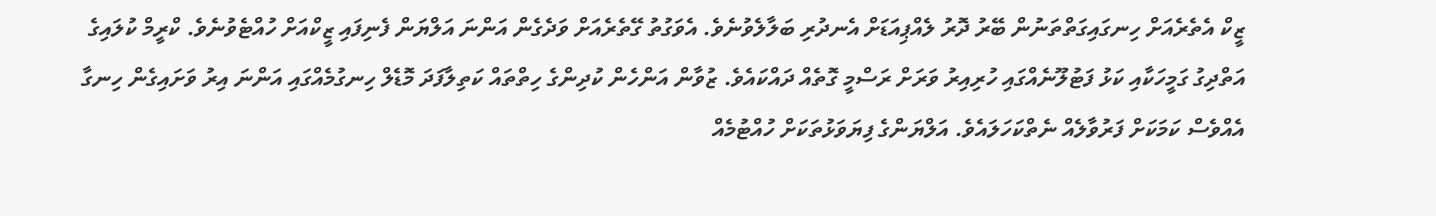ޒީކް އެތެރެއަށް ހިނގައިގަތްތަނުން ބޭރު ދޮރު ލެއްޕިއަޑަށް އެނދުރި ބަލާލެވުނެވެ. އެވަގުތު ގޭތެރެއަށް ވަދެގެން އަންނަ އަލްޔަން ފެނިފައި ޒީކްއަށް ހުއްޓެވުނެވެ. ކްރީމް ކުލައިގެ އަތްދިގު ގަމީހަކާއި ކަޅު ފަޓުލޫނެއްގައި ހުރިއިރު ވަރަށް ރަސްމީ ގޮތެއް ދައްކައެވެ. ޒުވާން އަންހެން ކުދިންގެ ހިތްތައް ކަތިލާފަދަ މޮޑެލް ހިނގުމެއްގައި އަންނަ އިރު ވަށައިގެން ހިނގާ އެއްވެސް ކަމަކަށް ފަރުވާލެއް ނެތްކަހަލައެވެ. އަލްޔަންގެ ފިޔަވަޅުތަކަށް ހުއްޓުމެއް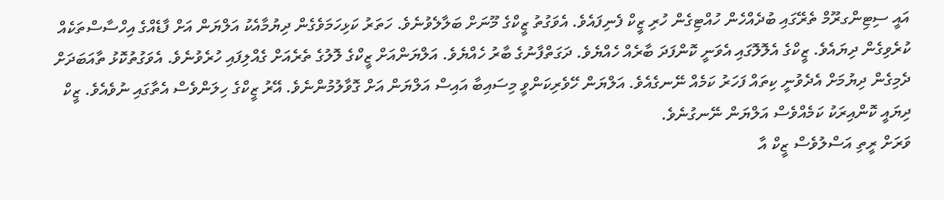އައީ ސިޓިންގރޫމް ތެރޭގައި ބުދެއްހެން ހުއްޓިގެން ހުރި ޒީކް ފެނިފައެވެ. އެވަގުތު ޒީކްގެ މޫނަށް ބަލާލެވުނެވެ. ހަތަރު ކަޅިހަމަވެގެން ދިޔުމާއެކު އަލްޔަން އަށް ފާޑެއްގެ އިހްސާސްތަކެއް ކުރެވިގެން ދިޔައެވެ. ޒީކްގެ އެލޮލޮގައި އެވަނީ ކޮންފަދަ ބާރެއް ހެއްޔެވެ. ދަގަތްފާނުގެ ބާރު ހެއްޔެވެ. އަލްޔަންއަށް ޒީކްގެ ލޮލުގެ ތެރެއަށް ގެއްލިފައި ހުރެވުނެވެ. އެވަގުތުކޮޅު ތާއަބަދަށް ދެމިގެން ދިޔުމަށް އެދެވުނީ ކިތައް ފަހަރު ކަމެއް ނޭނގެއެވެ. އަލްޔަން ހޭވެރިކަންވީ މިސައިބާ އައިސް އަލްޔަން އަށް ގޮވާލުމުންނެވެ. އޭރު ޒީކްގެ ހިލަންވެސް އެތާގައި ނުވެއެވެ. ޒީކް ދިޔައީ ކޮންއިރަކު ކަމެއްވެސް އަލްޔަން ނޭނގުނެވެ.
ވަރަށް ރީތި އަސްލުވެސް ޒީކް އާ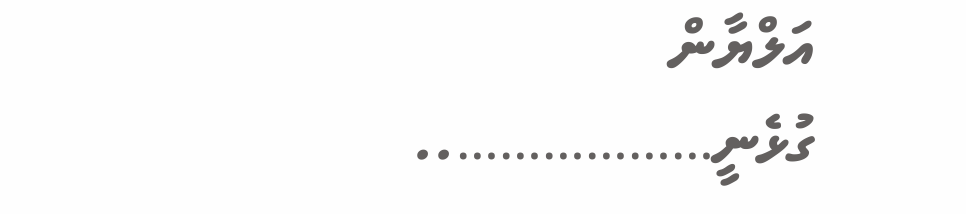އަލްޔާން ގުޅެނީ………………..